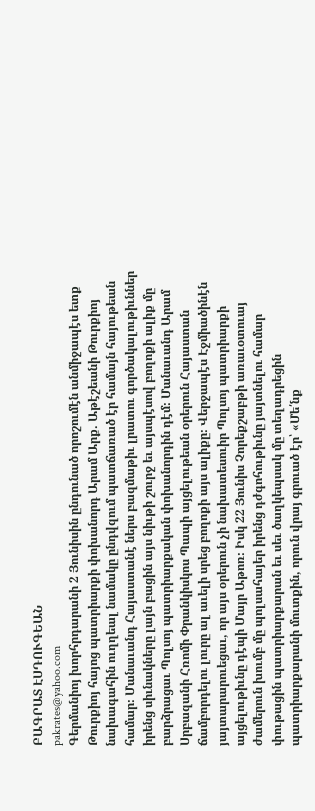ԲԱԳՐԱՏ ԷՍԴՈՒԳԵԱՆ
pakrates@yahoo.com
Գերմանիոյ խորհրդարանի 2 Յունիսին ընդունած որոշումէն անմիջապէս ետք Թուրքիոյ հայոց պատրիարքի փոխանորդ Արամ Արք. Աթէշեանի Թուրքիոյ նախագահին ուղղեալ նամակը ընդվզում պատճառած էր համայն հայութեան համար։ Մանաւանդ Հայաստանէ ներս բազմաթիւ լրատու գործակալութիւններ իրենց սիւնակները լայն բացին այս նիւթի շուրջ եւ այսպէսով բողոքի ալիք մը բարձրացաւ Պոլսոյ պատրիարքական փոխանորդին դէմ։ Մանաւանդ Արամ Սրբազանի Հռոմի Փրանկիսկոս Պապի այցելութեան օրերուն Հայաստան ճամբորդելու լուրը ալ աւելի սրեց բողոքի այս ալիքը։ Վերջապէս Էջմիածինէն յայտարարուեցաւ, որ այս օրերուն չի նախատեսուիր Պոլսոյ պատրիարքի այցելութիւնը դէպի Մայր Աթոռ։ Իսկ 22 Յունիս Չորեքշաբթի առաւօտուայ ժամերուն խումբ մը պոլսահայեր իրենց դժգոհութիւնը յայտնելու համար փութացին պատրիարքարան եւ սեւ ծաղկեպսակ մը տեղադրեցին պատրիարքարանի մուտքին, որուն վրայ գրուած էր՝ «Մե՛նք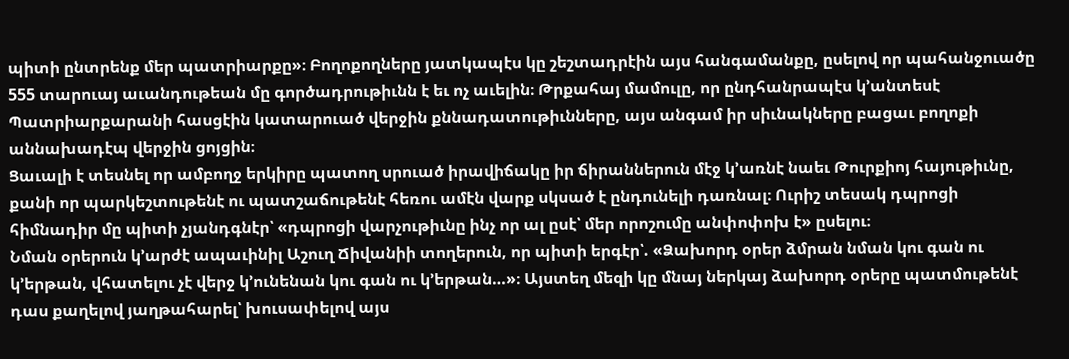պիտի ընտրենք մեր պատրիարքը»։ Բողոքողները յատկապէս կը շեշտադրէին այս հանգամանքը, ըսելով որ պահանջուածը 555 տարուայ աւանդութեան մը գործադրութիւնն է եւ ոչ աւելին։ Թրքահայ մամուլը, որ ընդհանրապէս կ՚անտեսէ Պատրիարքարանի հասցէին կատարուած վերջին քննադատութիւնները, այս անգամ իր սիւնակները բացաւ բողոքի աննախադէպ վերջին ցոյցին։
Ցաւալի է տեսնել որ ամբողջ երկիրը պատող սրուած իրավիճակը իր ճիրաններուն մէջ կ՚առնէ նաեւ Թուրքիոյ հայութիւնը, քանի որ պարկեշտութենէ ու պատշաճութենէ հեռու ամէն վարք սկսած է ընդունելի դառնալ։ Ուրիշ տեսակ դպրոցի հիմնադիր մը պիտի չյանդգնէր՝ «դպրոցի վարչութիւնը ինչ որ ալ ըսէ՝ մեր որոշումը անփոփոխ է» ըսելու։
Նման օրերուն կ՚արժէ ապաւինիլ Աշուղ Ճիվանիի տողերուն, որ պիտի երգէր՝. «Ձախորդ օրեր ձմրան նման կու գան ու կ՚երթան, վհատելու չէ վերջ կ՚ունենան կու գան ու կ՚երթան…»։ Այստեղ մեզի կը մնայ ներկայ ձախորդ օրերը պատմութենէ դաս քաղելով յաղթահարել՝ խուսափելով այս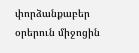փորձանքաբեր օրերուն միջոցին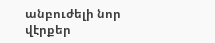անբուժելի նոր վէրքեր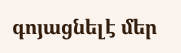գոյացնելէ մեր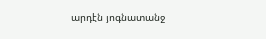արդէն յոգնատանջ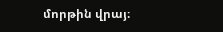մորթին վրայ։